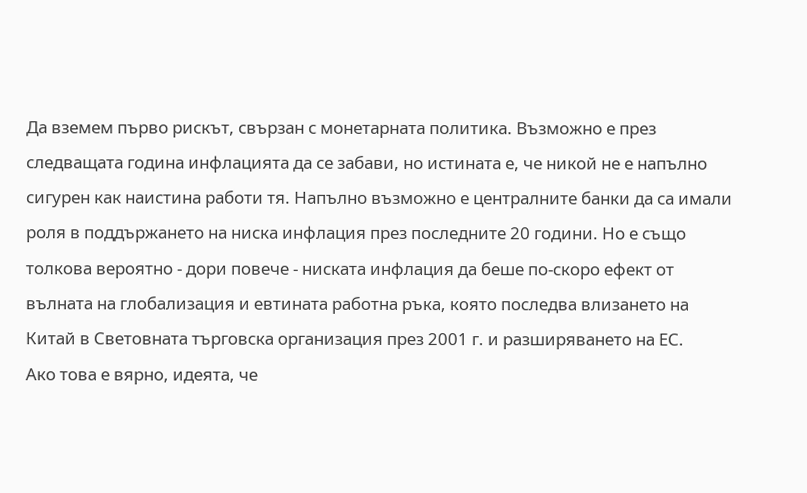Да вземем първо рискът, свързан с монетарната политика. Възможно е през следващата година инфлацията да се забави, но истината е, че никой не е напълно сигурен как наистина работи тя. Напълно възможно е централните банки да са имали роля в поддържането на ниска инфлация през последните 20 години. Но е също толкова вероятно - дори повече - ниската инфлация да беше по-скоро ефект от вълната на глобализация и евтината работна ръка, която последва влизането на Китай в Световната търговска организация през 2001 г. и разширяването на ЕС.
Ако това е вярно, идеята, че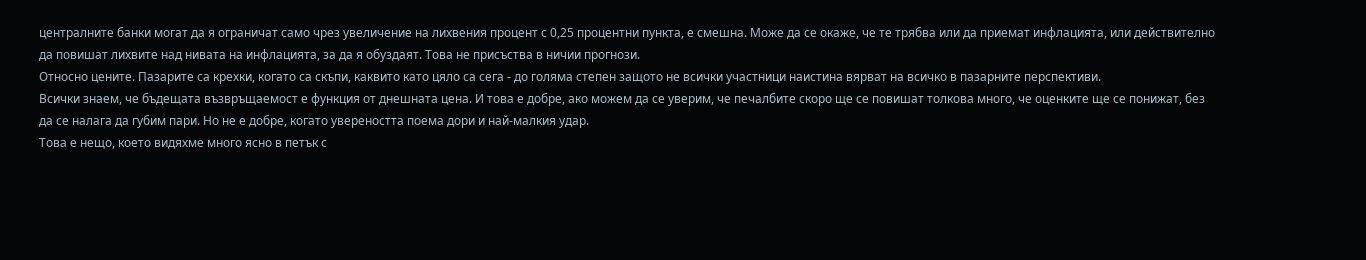централните банки могат да я ограничат само чрез увеличение на лихвения процент с 0,25 процентни пункта, е смешна. Може да се окаже, че те трябва или да приемат инфлацията, или действително да повишат лихвите над нивата на инфлацията, за да я обуздаят. Това не присъства в ничии прогнози.
Относно цените. Пазарите са крехки, когато са скъпи, каквито като цяло са сега - до голяма степен защото не всички участници наистина вярват на всичко в пазарните перспективи.
Всички знаем, че бъдещата възвръщаемост е функция от днешната цена. И това е добре, ако можем да се уверим, че печалбите скоро ще се повишат толкова много, че оценките ще се понижат, без да се налага да губим пари. Но не е добре, когато увереността поема дори и най-малкия удар.
Това е нещо, което видяхме много ясно в петък с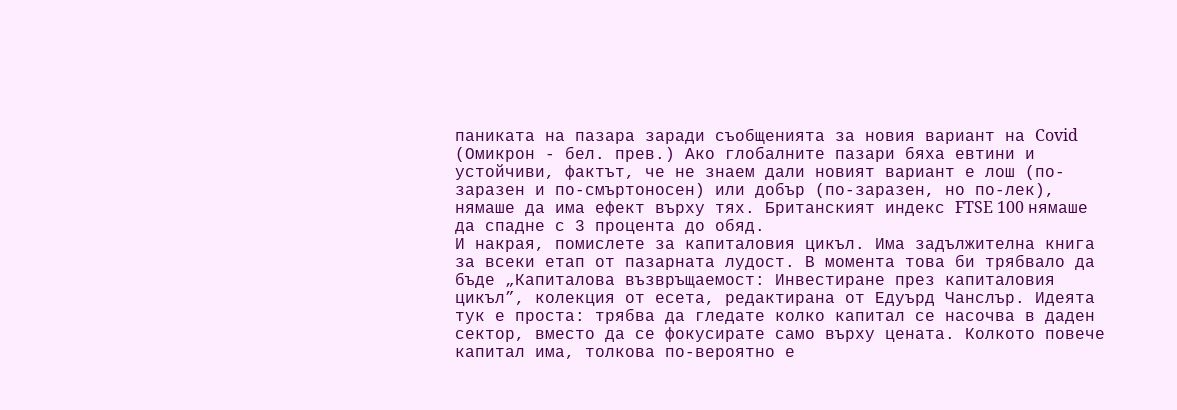паниката на пазара заради съобщенията за новия вариант на Covid (Омикрон - бел. прев.) Ако глобалните пазари бяха евтини и устойчиви, фактът, че не знаем дали новият вариант е лош (по-заразен и по-смъртоносен) или добър (по-заразен, но по-лек), нямаше да има ефект върху тях. Британският индекс FTSE 100 нямаше да спадне с 3 процента до обяд.
И накрая, помислете за капиталовия цикъл. Има задължителна книга за всеки етап от пазарната лудост. В момента това би трябвало да бъде „Капиталова възвръщаемост: Инвестиране през капиталовия цикъл”, колекция от есета, редактирана от Едуърд Чанслър. Идеята тук е проста: трябва да гледате колко капитал се насочва в даден сектор, вместо да се фокусирате само върху цената. Колкото повече капитал има, толкова по-вероятно е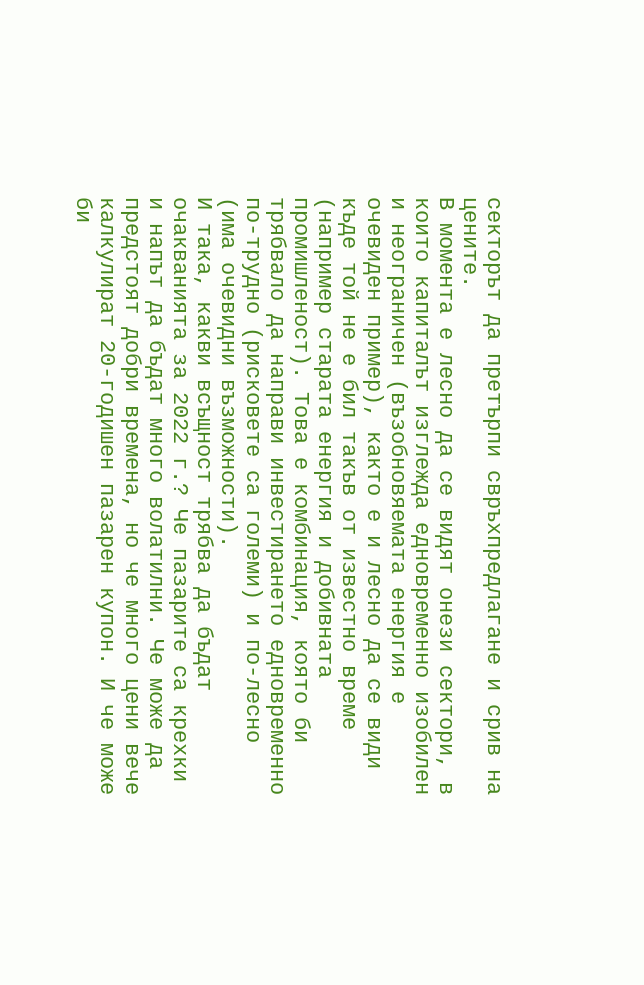секторът да претърпи свръхпредлагане и срив на цените.
В момента е лесно да се видят онези сектори, в които капиталът изглежда едновременно изобилен и неограничен (възобновяемата енергия е очевиден пример), както е и лесно да се види къде той не е бил такъв от известно време (например старата енергия и добивната промишленост). Това е комбинация, която би трябвало да направи инвестирането едновременно по-трудно (рисковете са големи) и по-лесно (има очевидни възможности).
И така, какви всъщност трябва да бъдат очакванията за 2022 г.? Че пазарите са крехки и напът да бъдат много волатилни. Че може да предстоят добри времена, но че много цени вече калкулират 20-годишен пазарен купон. И че може би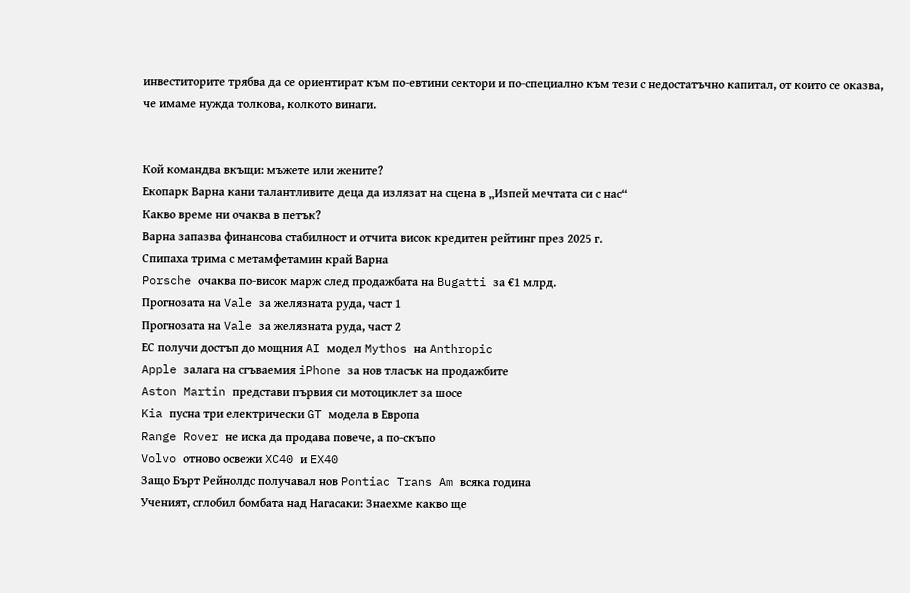инвеститорите трябва да се ориентират към по-евтини сектори и по-специално към тези с недостатъчно капитал, от които се оказва, че имаме нужда толкова, колкото винаги.


Кой командва вкъщи: мъжете или жените?
Екопарк Варна кани талантливите деца да излязат на сцена в „Изпей мечтата си с нас“
Какво време ни очаква в петък?
Варна запазва финансова стабилност и отчита висок кредитен рейтинг през 2025 г.
Спипаха трима с метамфетамин край Варна
Porsche очаква по-висок марж след продажбата на Bugatti за €1 млрд.
Прогнозата на Vale за желязната руда, част 1
Прогнозата на Vale за желязната руда, част 2
ЕС получи достъп до мощния AI модел Mythos на Anthropic
Apple залага на сгъваемия iPhone за нов тласък на продажбите
Aston Martin представи първия си мотоциклет за шосе
Kia пусна три електрически GT модела в Европа
Range Rover не иска да продава повече, а по-скъпо
Volvo отново освежи XC40 и EX40
Защо Бърт Рейнолдс получавал нов Pontiac Trans Am всяка година
Ученият, сглобил бомбата над Нагасаки: Знаехме какво ще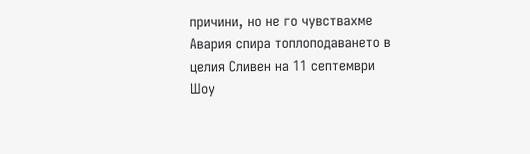причини, но не го чувствахме
Авария спира топлоподаването в целия Сливен на 11 септември
Шоу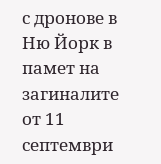с дронове в Ню Йорк в памет на загиналите от 11 септември